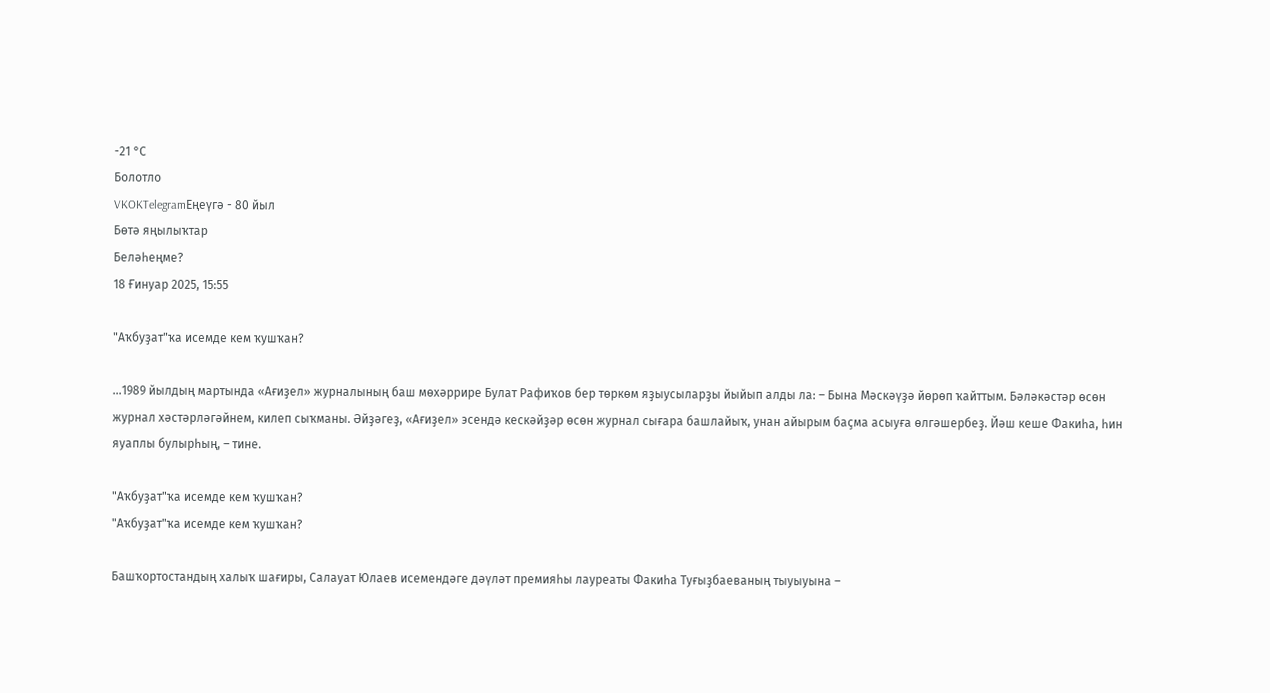-21 °С
Болотло
VKOKTelegramЕңеүгә - 80 йыл
Бөтә яңылыҡтар
Беләһеңме?
18 Ғинуар 2025, 15:55

"Аҡбуҙат"ҡа исемде кем ҡушҡан?

...1989 йылдың мартында «Ағиҙел» журналының баш мөхәррире Булат Рафиҡов бер төркөм яҙыусыларҙы йыйып алды ла: – Бына Мәскәүҙә йөрөп ҡайттым. Бәләкәстәр өсөн журнал хәстәрләгәйнем, килеп сыҡманы. Әйҙәгеҙ, «Ағиҙел» эсендә кескәйҙәр өсөн журнал сығара башлайыҡ, унан айырым баҫма асыуға өлгәшербеҙ. Йәш кеше Факиһа, һин яуаплы булырһың, – тине.

"Аҡбуҙат"ҡа исемде кем ҡушҡан?
"Аҡбуҙат"ҡа исемде кем ҡушҡан?

Башҡортостандың халыҡ шағиры, Салауат Юлаев исемендәге дәүләт премияһы лауреаты Факиһа Туғыҙбаеваның тыуыуына –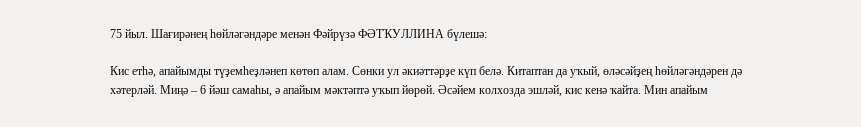75 йыл. Шағирәнең һөйләгәндәре менән Фәйрүзә ФӘТҠУЛЛИНА бүлешә:

Кис етһә, апайымды түҙемһеҙләнеп көтөп алам. Сөнки ул әкиәттәрҙе күп белә. Китаптан да уҡый, өләсәйҙең һөйләгәндәрен дә хәтерләй. Миңә – 6 йәш самаһы, ә апайым мәктәптә уҡып йөрөй. Әсәйем колхозда эшләй, кис кенә ҡайта. Мин апайым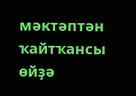мәктәптән ҡайтҡансы өйҙә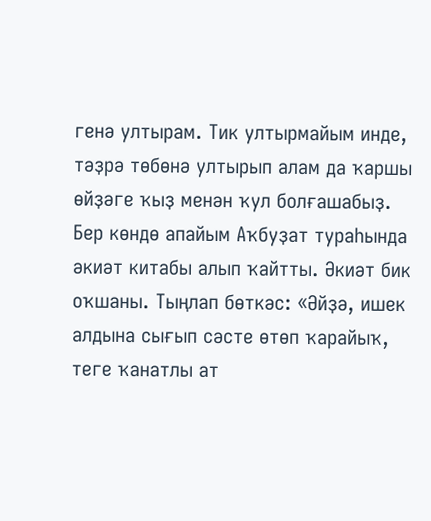генә ултырам. Тик ултырмайым инде, тәҙрә төбөнә ултырып алам да ҡаршы өйҙәге ҡыҙ менән ҡул болғашабыҙ.
Бер көндө апайым Аҡбуҙат тураһында әкиәт китабы алып ҡайтты. Әкиәт бик оҡшаны. Тыңлап бөткәс: «Әйҙә, ишек алдына сығып сәсте өтөп ҡарайыҡ, теге ҡанатлы ат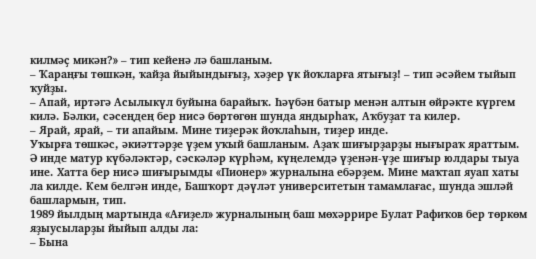килмәҫ микән?» – тип кейенә лә башланым.
– Ҡараңғы төшкән, ҡайҙа йыйындығыҙ, хәҙер үк йоҡларға ятығыҙ! – тип әсәйем тыйып ҡуйҙы.
– Апай, иртәгә Асылыкүл буйына барайыҡ. Һәүбән батыр менән алтын өйрәкте күргем килә. Бәлки, сәсеңдең бер нисә бөртөгөн шунда яндырһаҡ, Аҡбуҙат та килер.
– Ярай, ярай, – ти апайым. Мине тиҙерәк йоҡлаһын, тиҙер инде.
Уҡырға төшкәс, әкиәттәрҙе үҙем уҡый башланым. Аҙаҡ шиғырҙарҙы нығыраҡ яраттым. Ә инде матур күбәләктәр, сәскәләр күрһәм, күңелемдә үҙенән-үҙе шиғыр юлдары тыуа ине. Хатта бер нисә шиғырымды «Пионер» журналына ебәрҙем. Мине маҡтап яуап хаты ла килде. Кем белгән инде, Башҡорт дәүләт университетын тамамлағас, шунда эшләй башлармын, тип.
1989 йылдың мартында «Ағиҙел» журналының баш мөхәррире Булат Рафиҡов бер төркөм яҙыусыларҙы йыйып алды ла:
– Бына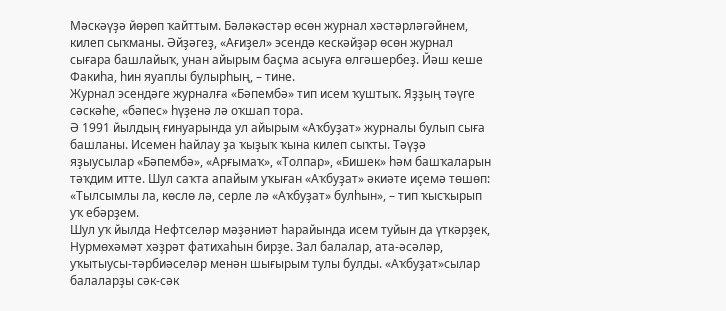Мәскәүҙә йөрөп ҡайттым. Бәләкәстәр өсөн журнал хәстәрләгәйнем, килеп сыҡманы. Әйҙәгеҙ, «Ағиҙел» эсендә кескәйҙәр өсөн журнал сығара башлайыҡ, унан айырым баҫма асыуға өлгәшербеҙ. Йәш кеше Факиһа, һин яуаплы булырһың, – тине.
Журнал эсендәге журналға «Бәпембә» тип исем ҡуштыҡ. Яҙҙың тәүге сәскәһе, «бәпес» һүҙенә лә оҡшап тора.
Ә 1991 йылдың ғинуарында ул айырым «Аҡбуҙат» журналы булып сыға башланы. Исемен һайлау ҙа ҡыҙыҡ ҡына килеп сыҡты. Тәүҙә яҙыусылар «Бәпембә», «Арғымаҡ», «Толпар», «Бишек» һәм башҡаларын тәҡдим итте. Шул саҡта апайым уҡыған «Аҡбуҙат» әкиәте иҫемә төшөп: «Тылсымлы ла, көслө лә, серле лә «Аҡбуҙат» булһын», – тип ҡысҡырып уҡ ебәрҙем.
Шул уҡ йылда Нефтселәр мәҙәниәт һарайында исем туйын да үткәрҙек, Нурмөхәмәт хәҙрәт фатихаһын бирҙе. Зал балалар, ата-әсәләр, уҡытыусы-тәрбиәселәр менән шығырым тулы булды. «Аҡбуҙат»сылар балаларҙы сәк-сәк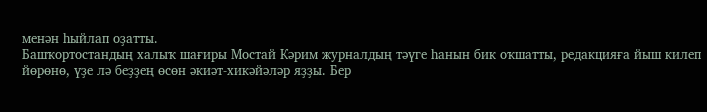менән һыйлап оҙатты.
Башҡортостандың халыҡ шағиры Мостай Кәрим журналдың тәүге һанын бик оҡшатты, редакцияға йыш килеп йөрөнө, үҙе лә беҙҙең өсөн әкиәт-хикәйәләр яҙҙы. Бер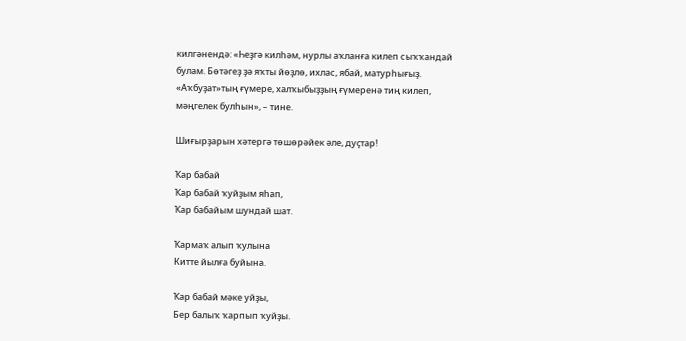килгәнендә: «Һеҙгә килһәм, нурлы аҡланға килеп сыҡҡандай булам. Бөтәгеҙ ҙә яҡты йөҙлө, ихлас, ябай, матурһығыҙ. «Аҡбуҙат»тың ғүмере, халҡыбыҙҙың ғүмеренә тиң килеп, мәңгелек булһын», – тине.

Шиғырҙарын хәтергә төшөрәйек әле, дуҫтар!

Ҡар бабай
Ҡар бабай ҡуйҙым яһап,
Ҡар бабайым шундай шат.

Ҡармаҡ алып ҡулына
Китте йылға буйына.

Ҡар бабай мәке уйҙы,
Бер балыҡ ҡарпып ҡуйҙы.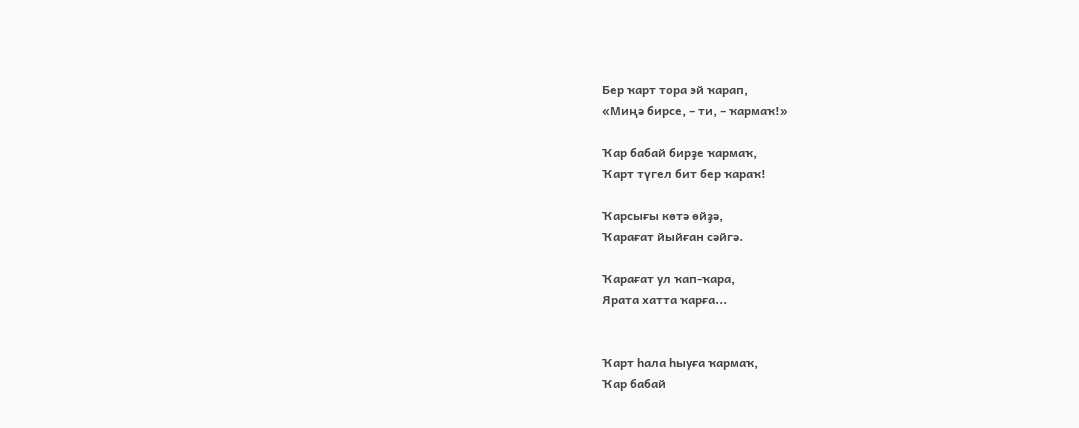Бер ҡарт тора эй ҡарап,
«Миңә бирсе, – ти, – ҡармаҡ!»

Ҡар бабай бирҙе ҡармаҡ,
Ҡарт түгел бит бер ҡараҡ!

Ҡарсығы көтә өйҙә,
Ҡарағат йыйған сәйгә.

Ҡарағат ул ҡап-ҡара,
Ярата хатта ҡарға...


Ҡарт һала һыуға ҡармаҡ,
Ҡар бабай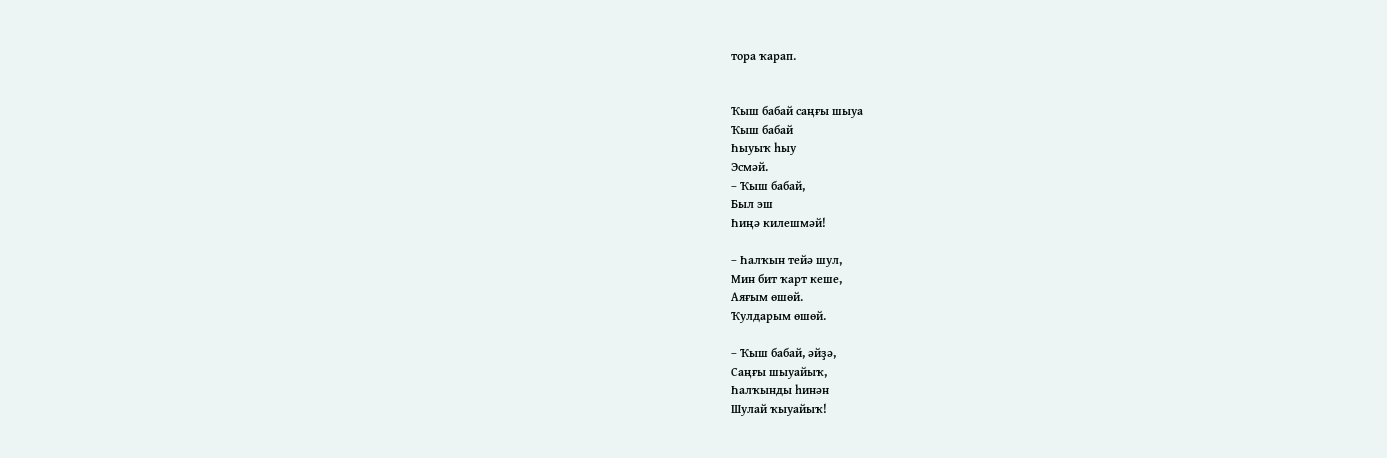тора ҡарап.


Ҡыш бабай саңғы шыуа
Ҡыш бабай
Һыуыҡ һыу
Эсмәй.
– Ҡыш бабай,
Был эш
Һиңә килешмәй!

– Һалҡын тейә шул,
Мин бит ҡарт кеше,
Аяғым өшөй.
Ҡулдарым өшөй.

– Ҡыш бабай, әйҙә,
Саңғы шыуайыҡ,
Һалҡынды һинән
Шулай ҡыуайыҡ!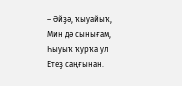– Әйҙә, ҡыуайыҡ,
Мин дә сынығам,
Һыуыҡ ҡурҡа ул
Етеҙ саңғынан.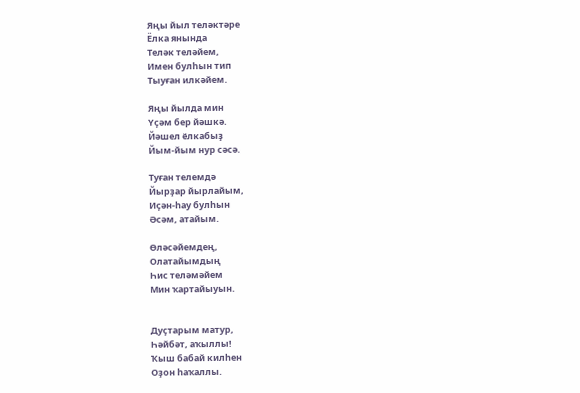Яңы йыл теләктәре
Ёлка янында
Теләк теләйем,
Имен булһын тип
Тыуған илкәйем.

Яңы йылда мин
Үҫәм бер йәшкә.
Йәшел ёлкабыҙ
Йым-йым нур сәсә.

Туған телемдә
Йырҙар йырлайым,
Иҫән-һау булһын
Әсәм, атайым.

Өләсәйемдең,
Олатайымдың
Һис теләмәйем
Мин ҡартайыуын.


Дуҫтарым матур,
Һәйбәт, аҡыллы!
Ҡыш бабай килһен
Оҙон һаҡаллы.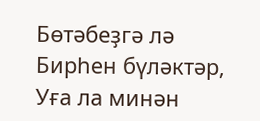Бөтәбеҙгә лә
Бирһен бүләктәр,
Уға ла минән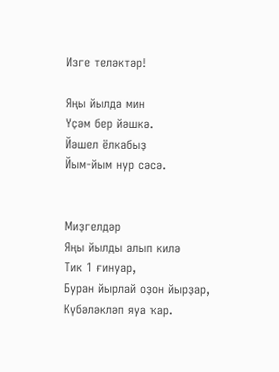Изге теләктәр!

Яңы йылда мин
Үҫәм бер йәшкә.
Йәшел ёлкабыҙ
Йым-йым нур сәсә.


Миҙгелдәр
Яңы йылды алып килә
Тик 1 ғинуар,
Буран йырлай оҙон йырҙар,
Күбәләкләп яуа ҡар.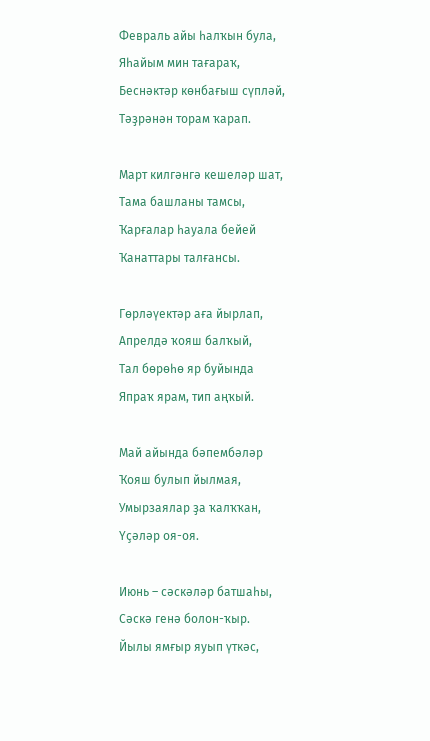Февраль айы һалҡын була,
Яһайым мин тағараҡ,
Беснәктәр көнбағыш сүпләй,
Тәҙрәнән торам ҡарап.

Март килгәнгә кешеләр шат,
Тама башланы тамсы,
Ҡарғалар һауала бейей
Ҡанаттары талғансы.

Гөрләүектәр аға йырлап,
Апрелдә ҡояш балҡый,
Тал бөрөһө яр буйында
Япраҡ ярам, тип аңҡый.

Май айында бәпембәләр
Ҡояш булып йылмая,
Умырзаялар ҙа ҡалҡҡан,
Үҫәләр оя-оя.

Июнь – сәскәләр батшаһы,
Сәскә генә болон-ҡыр.
Йылы ямғыр яуып үткәс,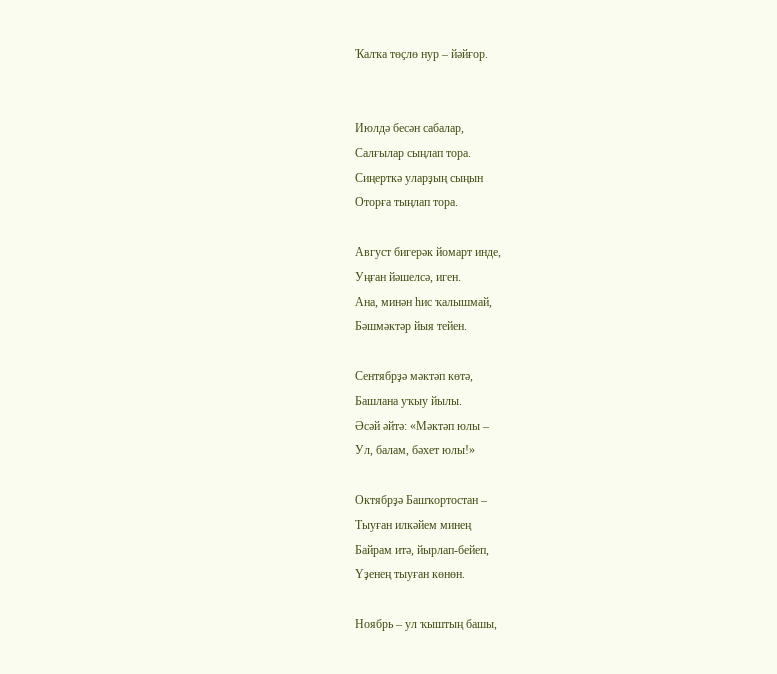Ҡалҡа төҫлө нур – йәйғор.


Июлдә бесән сабалар,
Салғылар сыңлап тора.
Сиңерткә уларҙың сыңын
Оторға тыңлап тора.

Август бигерәк йомарт инде,
Уңған йәшелсә, иген.
Ана, минән һис ҡалышмай,
Бәшмәктәр йыя тейен.

Сентябрҙә мәктәп көтә,
Башлана уҡыу йылы.
Әсәй әйтә: «Мәктәп юлы –
Ул, балам, бәхет юлы!»

Октябрҙә Башҡортостан –
Тыуған илкәйем минең
Байрам итә, йырлап-бейеп,
Үҙенең тыуған көнөн.

Ноябрь – ул ҡыштың башы,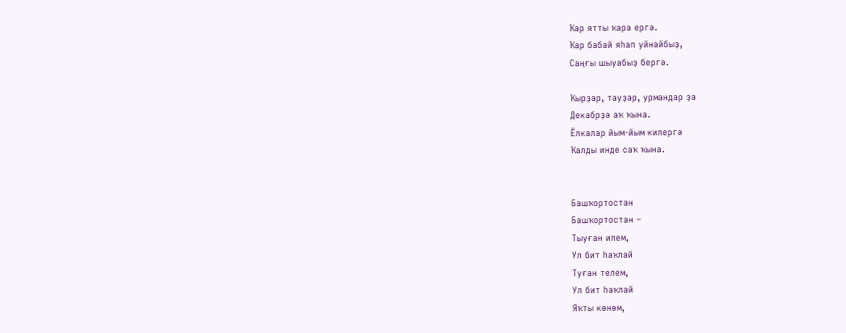Ҡар ятты ҡара ергә.
Ҡар бабай яһап уйнайбыҙ,
Саңғы шыуабыҙ бергә.

Ҡырҙар, тауҙар, урмандар ҙа
Декабрҙә аҡ ҡына.
Ёлкалар йым-йым килергә
Ҡалды инде саҡ ҡына.


Башҡортостан
Башҡортостан –
Тыуған илем,
Ул бит һаҡлай
Туған телем,
Ул бит һаҡлай
Яҡты көнөм,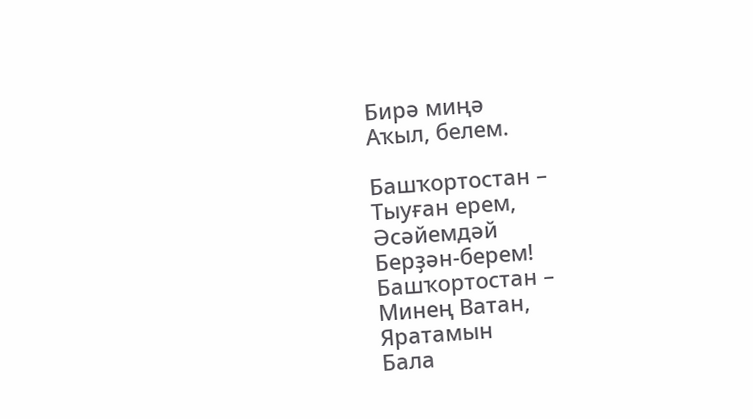Бирә миңә
Аҡыл, белем.

Башҡортостан –
Тыуған ерем,
Әсәйемдәй
Берҙән-берем!
Башҡортостан –
Минең Ватан,
Яратамын
Бала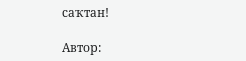саҡтан!

Автор: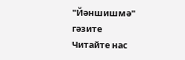"Йәншишмә" гәзите
Читайте нас